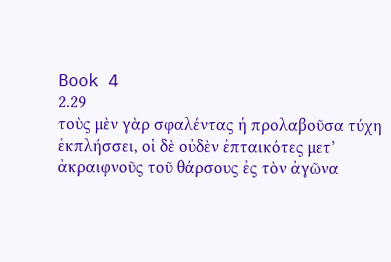Book 4
2.29
τοὺς μὲν γὰρ σφαλέντας ἡ προλαβοῦσα τύχη ἐκπλήσσει, οἱ δὲ οὐδὲν ἐπταικότες μετ’ ἀκραιφνοῦς τοῦ θάρσους ἐς τὸν ἀγῶνα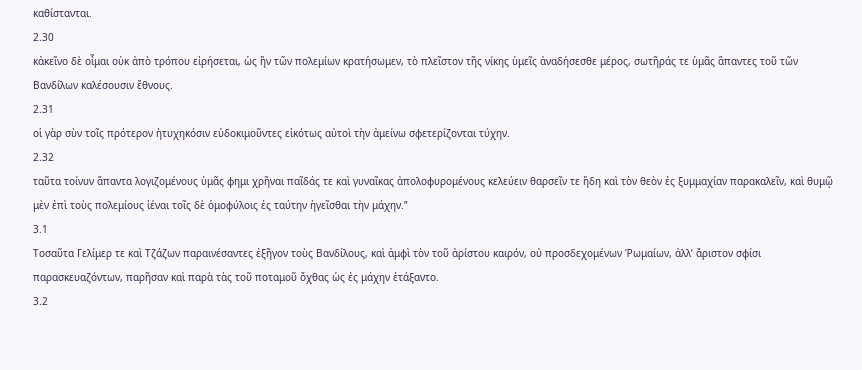καθίστανται.
2.30
κἀκεῖνο δὲ οἶμαι οὐκ ἀπὸ τρόπου εἰρήσεται, ὡς ἢν τῶν πολεμίων κρατήσωμεν, τὸ πλεῖστον τῆς νίκης ὑμεῖς ἀναδήσεσθε μέρος, σωτῆράς τε ὑμᾶς ἅπαντες τοῦ τῶν Βανδίλων καλέσουσιν ἔθνους.
2.31
οἱ γὰρ σὺν τοῖς πρότερον ἠτυχηκόσιν εὐδοκιμοῦντες εἰκότως αὐτοὶ τὴν ἀμείνω σφετερίζονται τύχην.
2.32
ταῦτα τοίνυν ἅπαντα λογιζομένους ὑμᾶς φημι χρῆναι παῖδάς τε καὶ γυναῖκας ἀπολοφυρομένους κελεύειν θαρσεῖν τε ἤδη καὶ τὸν θεὸν ἐς ξυμμαχίαν παρακαλεῖν, καὶ θυμῷ μὲν ἐπὶ τοὺς πολεμίους ἰέναι τοῖς δὲ ὁμοφύλοις ἐς ταύτην ἡγεῖσθαι τὴν μάχην.”
3.1
Τοσαῦτα Γελίμερ τε καὶ Τζάζων παραινέσαντες ἐξῆγον τοὺς Βανδίλους, καὶ ἀμφὶ τὸν τοῦ ἀρίστου καιρόν, οὐ προσδεχομένων Ῥωμαίων, ἀλλ’ ἄριστον σφίσι παρασκευαζόντων, παρῆσαν καὶ παρὰ τὰς τοῦ ποταμοῦ ὄχθας ὡς ἐς μάχην ἐτάξαντο.
3.2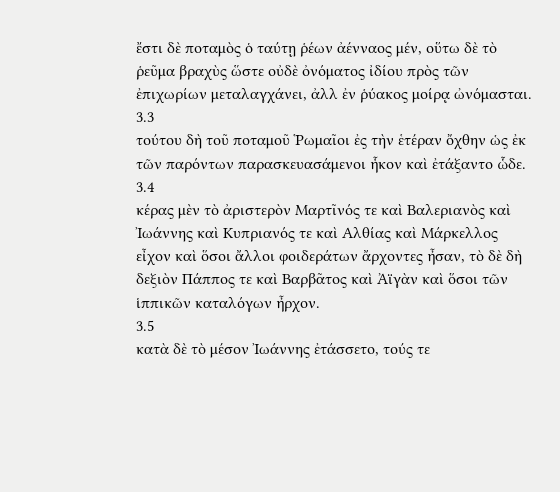ἔστι δὲ ποταμὸς ὁ ταύτῃ ῥέων ἀένναος μέν, οὕτω δὲ τὸ ῥεῦμα βραχὺς ὥστε οὐδὲ ὀνόματος ἰδίου πρὸς τῶν ἐπιχωρίων μεταλαγχάνει, ἀλλ ἐν ῥύακος μοίρᾳ ὠνόμασται.
3.3
τούτου δὴ τοῦ ποταμοῦ Ῥωμαῖοι ἐς τὴν ἑτέραν ὄχθην ὡς ἐκ τῶν παρόντων παρασκευασάμενοι ἧκον καὶ ἐτάξαντο ὧδε.
3.4
κέρας μὲν τὸ ἀριστερὸν Μαρτῖνός τε καὶ Βαλεριανὸς καὶ Ἰωάννης καὶ Κυπριανός τε καὶ Αλθίας καὶ Μάρκελλος εἶχον καὶ ὅσοι ἄλλοι φοιδεράτων ἄρχοντες ἦσαν, τὸ δὲ δὴ δεξιὸν Πάππος τε καὶ Βαρβᾶτος καὶ Ἀϊγὰν καὶ ὅσοι τῶν ἱππικῶν καταλόγων ἦρχον.
3.5
κατὰ δὲ τὸ μέσον Ἰωάννης ἐτάσσετο, τούς τε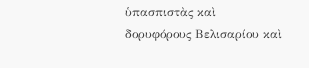ὑπασπιστὰς καὶ δορυφόρους Βελισαρίου καὶ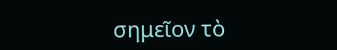σημεῖον τὸ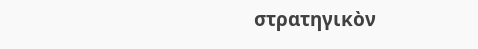στρατηγικὸν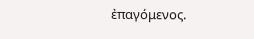ἐπαγόμενος.